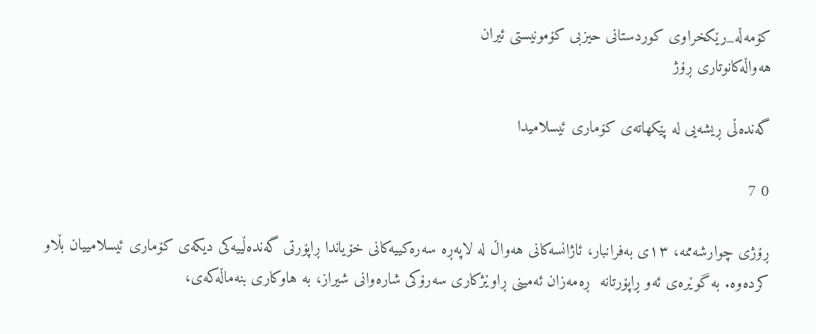کۆمەڵە_رێكخراوی كوردستانی حیزبی كۆمونیستی ئیران
هه‌واڵه‌کانوتاری ڕۆژ

گەندەڵی ڕیشەیی لە پێکهاتەی کۆماری ئیسلامیدا

0 7

ڕۆژی چوارشەممە، ١٣ی بەفرانبار، ئاژانسەکانی هەواڵ لە لاپەڕە سەرەکییەکانی خۆیاندا ڕاپۆرتی گەندەڵییەکی دیکەی کۆماری ئیسلامییان بڵاو کردەوە. بە گوێرەی ئەو ڕاپۆرتانە  ڕەمەزان ئەمینی ڕاوێژکاری سەرۆکی شارەوانی شیراز، بە هاوکاری بنەماڵەکەی،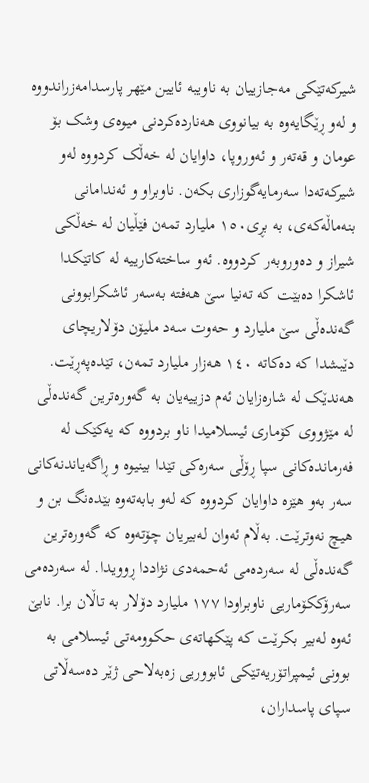شیرکەتێکی مەجازییان بە ناویبە ئایین مێهر پارسدامەزراندووە و لەو ڕێگایەوە بە بیانووی هەناردەکردنی میوەی وشک بۆ عومان و قەتەر و ئەوروپا، داوایان لە خەڵک کردووە لەو شیرکەتەدا سەرمایەگوزاری بکەن. ناوبراو و ئەندامانی بنەماڵەکەی، بە بڕی١٥٠ ملیارد تمەن فێڵیان لە خەڵکی شیراز و دەوروبەر کردووە. ئەو ساختەکارییە لە کاتێکدا ئاشکرا دەبێت کە تەنیا سێ هەفتە بەسەر ئاشکرابوونی گەندەڵی سێ ملیارد و حەوت سەد ملیۆن دۆلاریچای دێبشدا کە دەکاتە ١٤٠ هەزار ملیارد تمەن، تێدەپەڕێت. هەندێک لە شارەزایان ئەم دزییەیان بە گەورەترین گەندەڵی لە مێژووی کۆماری ئیسلامیدا ناو بردووە کە یەکێک لە فەرماندەکانی سپا ڕۆڵی سەرەکی تێدا بینیوە و ڕاگەیاندنەکانی سەر بەو هێزە داوایان کردووە کە لەو بابەتەوە بێدەنگ بن و هیچ نەوترێت. بەڵام ئەوان لەبیریان چۆتەوە کە گەورەترین گەندەڵی لە سەردەمی ئەحمەدی نژاددا ڕوویدا. لە سەردەمی سەرۆککۆماریی ناوبراودا ١٧٧ ملیارد دۆلار بە تاڵان برا. نابێ ئەوە لەبیر بکرێت کە پێکهاتەی حکوومەتی ئیسلامی بە بوونی ئیمپراتۆریەتێکی ئابووریی زەبەلاحی ژێر دەسەڵاتی سپای پاسداران،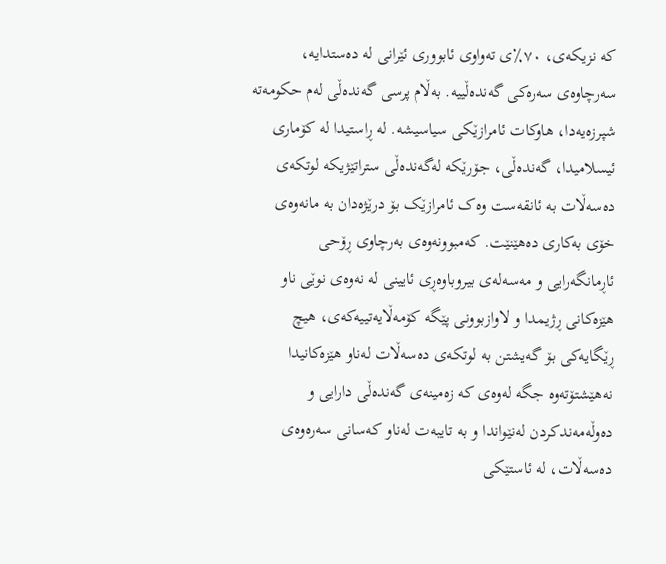کە نزیکەی، ٧٠٪ی تەواوی ئابووری ئێرانی لە دەستدایە، سەرچاوەی سەرەکی گەندەڵییە. بەڵام پرسی گەندەڵی لەم حکومەتە شپرزەیەدا، هاوکات ئامرازێکی سیاسیشە. لە ڕاستیدا لە کۆماری ئیسلامیدا، گەندەڵی، جۆرێکە لەگەندەڵی ستراتێژیکە لوتکەی دەسەڵات بە ئانقەست وەک ئامرازێک بۆ درێژەدان بە مانەوەی خۆی بەکاری دەهێنێت. کەمبوونەوەی بەرچاوی ڕۆحی ئاڕمانگەرایی و مەسەلەی بیروباوەڕی ئایینی لە نەوەی نوێی ناو هێزەکانی ڕژیمدا و لاوازبوونی پێگە کۆمەڵایەتییەکەی، هیچ ڕێگایەکی بۆ گەیشتن بە لوتکەی دەسەڵات لەناو هێزەکانیدا نەهێشتۆتەوە جگە لەوەی کە زەمینەی گەندەڵی دارایی و دەوڵەمەندکردن لەنێواندا و بە تایبەت لەناو کەسانی سەرەوەی دەسەڵات، لە ئاستێکی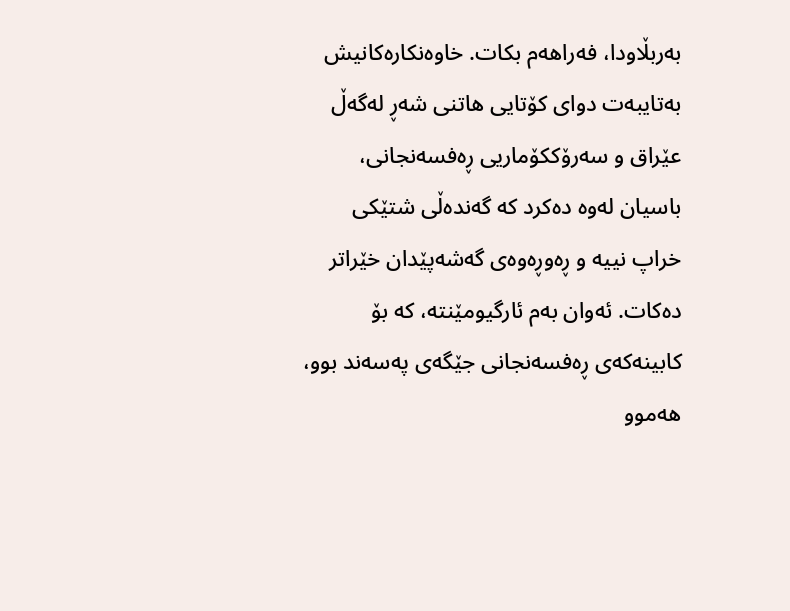بەربڵاودا، فەراهەم بکات. خاوەنکارەکانیش بەتایبەت دوای کۆتایی هاتنی شەڕ لەگەڵ عێراق و سەرۆککۆماریی ڕەفسەنجانی، باسیان لەوە دەکرد کە گەندەڵی شتێکی خراپ نییە و ڕەوڕەوەی گەشەپێدان خێراتر دەکات. ئەوان بەم ئارگیومێنتە، کە بۆ کابینەکەی ڕەفسەنجانی جێگەی پەسەند بوو، هەموو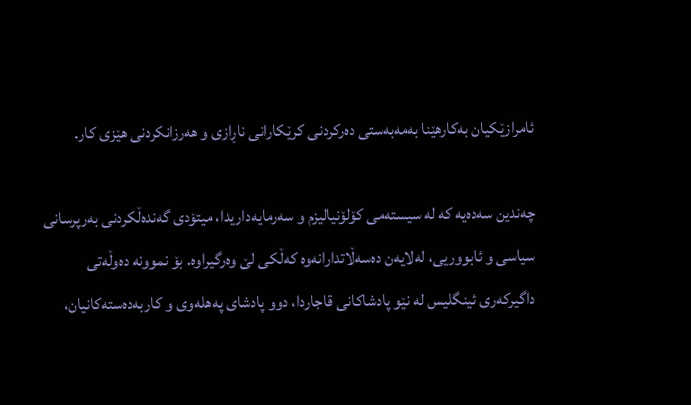ئامرازێکیان بەکارهێنا بەمەبەستی دەرکردنی کرێکارانی ناڕازی و هەرزانکردنی هێزی کار.

چەندین سەدەیە کە لە سیستەمی کۆلۆنیالیزم و سەرمایەداریدا، میتۆدی گەندەڵکردنی بەرپرسانی سیاسی و ئابووریی، لەلایەن دەسەڵاتدارانەوە کەڵکی لێ وەرگیراوە. بۆ نموونە دەوڵەتی داگیرکەری ئینگلیس لە نێو پادشاکانی قاجاردا، دوو پادشای پەهلەوی و کاربەدەستەکانیان،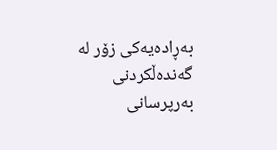بەڕادەیەکی زۆر لە گەندەڵکردنی بەرپرسانی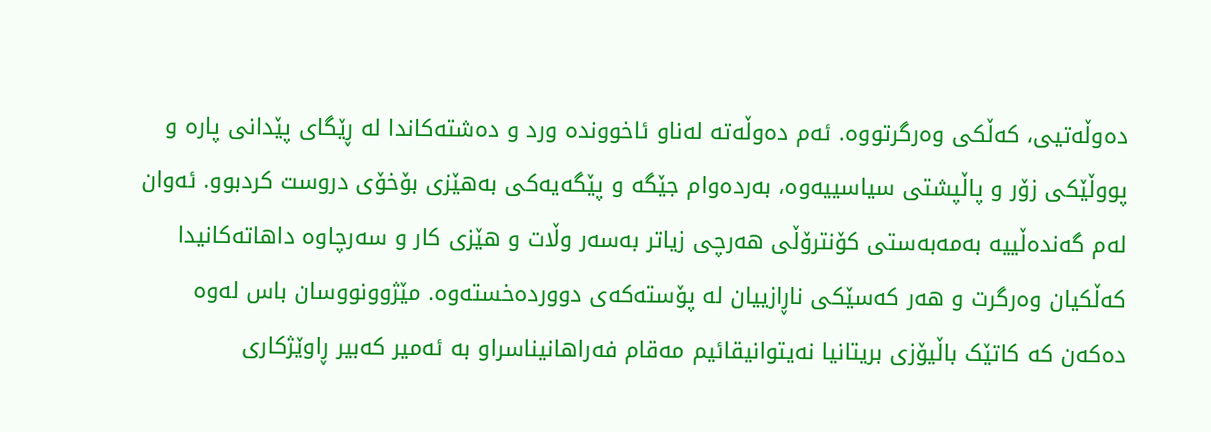دەوڵەتیی، کەڵکی وەرگرتووە. ئەم دەوڵەتە لەناو ئاخووندە ورد و دەشتەکاندا لە ڕێگای پێدانی پارە و پووڵێکی زۆر و پاڵپشتی سیاسییەوە، بەردەوام جێگە و پێگەیەکی بەهێزی بۆخۆی دروست کردبوو. ئەوان لەم گەندەڵییە بەمەبەستی کۆنترۆڵی هەرچی زیاتر بەسەر وڵات و هێزی کار و سەرچاوە داهاتەکانیدا کەڵکیان وەرگرت و هەر کەسێکی ناڕازییان لە پۆستەکەی دووردەخستەوە. مێژوونووسان باس لەوە دەکەن کە کاتێک باڵیۆزی بریتانیا نەیتوانیقائیم مەقام فەراهانیناسراو بە ئەمیر کەبیر ڕاوێژکاری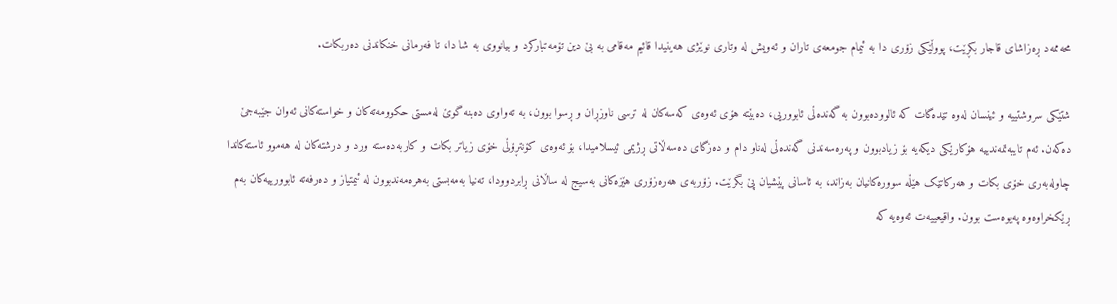محەممەد ڕەزاشای قاجار بکڕێت، پووڵێکی زۆری دا بە ئیمام جومعەی تاران و ئەویش لە وتاری نوێژی هەینیدا قائیم مەقامی بە بێ دین تۆمەتبارکرد و بیانووی بە شا دا، تا فەرمانی خنکاندنی دەربکات.

شتێکی سروشتییە و ئینسان لەوە تێدەگات کە ئالوودەبوون بە گەندەڵی ئابووریی، دەبێتە هۆی ئەوەی کەسەکان لە ترسی ناوزڕان و ڕسوا بوون، بە تەواوی دەبنە گوێ لەمستی حکوومەتەکان و خواستەکانی ئەوان جێبەجێ دەکەن. ئەم تایبەتمەندییە هۆکارێکی دیکەیە بۆ زیادبوون و پەرەسەندنی گەندەڵی لەناو دام و دەزگای دەسەڵاتی ڕژیمی ئیسلامیدا، بۆ ئەوەی کۆنتڕۆڵی خۆی زیاتر بکات و کاربەدەستە ورد و درشتەکان لە هەموو ئاستەکاندا چاولەبەری خۆی بکات و هەرکاتێک هێڵە سوورەکانیان بەزاند، بە ئاسانی پێشیان پێ بگرێت. زۆربەی هەرەزۆری هێزەکانی بەسیج لە ساڵانی ڕابردوودا، تەنیا بەمەبستی بەهرەمەندبوون لە ئیمتیاز و دەرفەتە ئابوورییەکان بەم ڕێکخراوەوە پەیوەست بوون. واقیعییەت ئەوەیە کە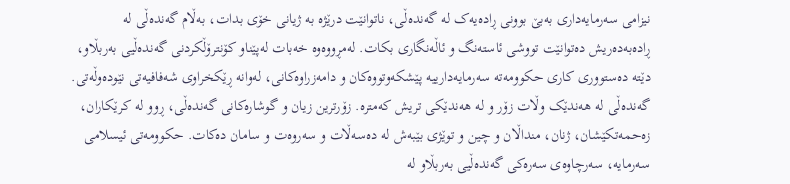نیزامی سەرمایەداری بەبێ بوونی ڕادەیەک لە گەندەڵی، ناتوانێت درێژە بە ژیانی خۆی بدات، بەڵام گەندەڵی لە ڕادەبەدەریش دەتوانێت تووشی ئاستەنگ و ئاڵەنگاری بکات. لەمڕووەوە خەبات لەپێناو کۆنترۆڵکردنی گەندەڵیی بەربڵاو، دێتە دەستووری کاری حکوومەتە سەرمایەدارییە پێشکەوتووەکان و دامەزراوەکانی، لەوانە ڕێکخراوی شەفافیەتی نێودەوڵەتی. گەندەڵی لە هەندێک وڵات زۆر و لە هەندێکی تریش کەمترە. زۆرترین زیان و گوشارەکانی گەندەڵی، ڕوو لە کرێکاران، زەحمەتکێشان، ژنان، منداڵان و چین و توێژی بێبەش لە دەسەڵات و سەروەت و سامان دەکات. حکوومەتی ئیسلامی سەرمایە، سەرچاوەی سەرەکی گەندەڵیی بەربڵاو لە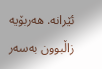ئێرانە. هەربۆیە زاڵبوون بەسەر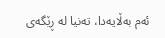ئەم بەڵایەدا، تەنیا لە ڕێگەی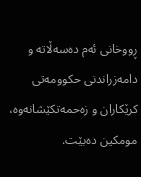ڕووخانی ئەم دەسەڵاتە و دامەزراندنی حکوومەتی کرێکاران و زەحمەتکێشانەوە، مومکین دەبێت.